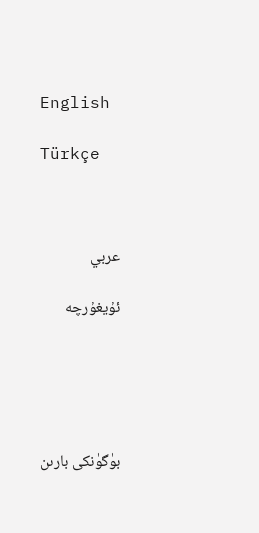English

Türkçe



عربي

ئۇيغۇرچە





بۈگۈنكى بارىن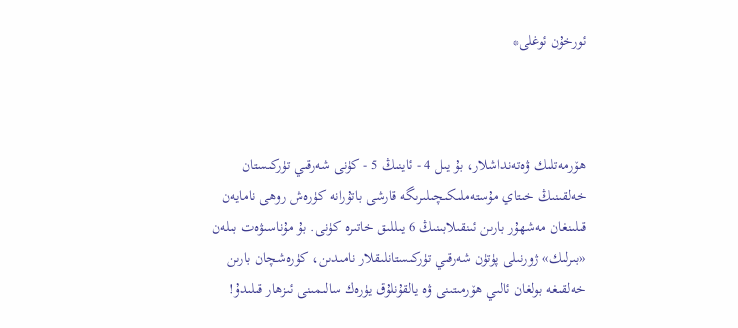ئورخۇن ئوغلى*



ھۆرمەتلىك ۋەتەنداشلار، بۇ يىل 4 - ئاينىڭ 5 - كۈنى شەرقىي تۈركىستان خەلقىنىڭ خىتاي مۇستەملىكىچىلىرىگە قارشى باتۇرانە كۈرەش روھى نامايەن قىلىنغان مەشھۇر بارىن ئىنقىلابىنىڭ 6 يىللىق خاتىرە كۈنى. بۇ مۇناسىۋەت بىلەن «بىرلىك» ژورنىلى پۈتۈن شەرقىي تۈركىستانلىقلار نامىدىن، كۈرەشچان بارىن خەلقىغە بولغان ئالىي ھۆرمىتىنى ۋە يالقۇنلۇق يۈرەك سالىمىنى ئىزھار قىلىدۇ!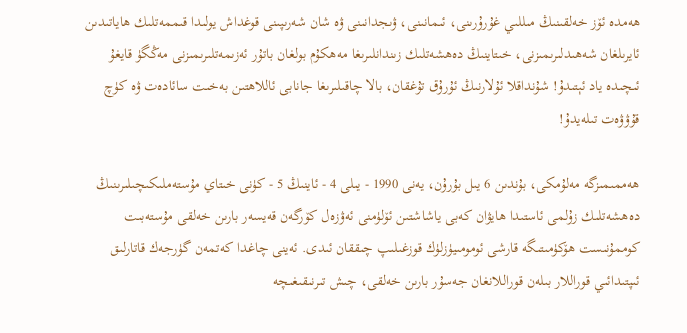ھەمدە ئۆز خەلقىنىڭ مىللىي غۇرۇرىنى، ئىمانىنى، ۋىجدانىنى ۋە شان شەرىپىنى قوغداش يولىدا قىممەتلىك ھاياتىدىن ئايرىلغان شەھىدلىرىمىزنى، خىتاينىڭ دەھشەتلىك زىندانلىرىغا مەھكۇم بولغان باتۇر ئەزىمەتلىرىمىزنى مەڭگۈ قايغۇ ئىچىدە ياد ئېتىدۇ! شۇنداقلا ئۇلارنىڭ ئۇرۇق تۇغقان، بالا چاقىلىرىغا جانابى ئاللاھتىن بەخىت سائادەت ۋە كۈچ قۇۋۋەت تىلەيدۇ!

ھەممىمىزگە مەلۇمكى، بۇندىن 6 يىل بۇرۇن، يەنى 1990 - يىلى 4 - ئاينىڭ 5 - كۈنى خىتاي مۇستەملىكىچىلىرىنىڭ دەھشەتلىك زۇلمى ئاستىدا ھايۋان كەبى ياشاشتىن ئۆلۈمنى ئەۋزەل كۆرگەن قەيسەر بارىن خەلقى مۇستەبىت كوممۇنىست ھۆكۈمىتىگە قارشى ئومومىيۈزلۈك قوزغىلىپ چىققان ئىدى. ئەينى چاغدا كەتمەن گۈرجەك قاتارلىق ئىپتىدائىي قوراللار بىلەن قوراللانغان جەسۇر بارىن خەلقى، چىش تىرنىقىغىچە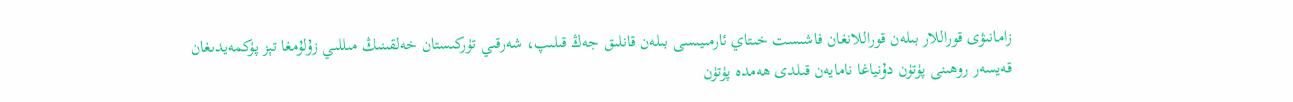زامانىۋى قوراللار بىلەن قوراللانغان فاشىست خىتاي ئارمىيىسى بىلەن قانلىق جەڭ قىلىپ، شەرقىي تۈركىستان خەلقىنىڭ مىللىي زۇلۇمغا تېز پۈكمەيدىغان قەيسەر روھىنى پۈتۈن دۇنياغا نامايەن قىلدى ھەمدە پۈتۈن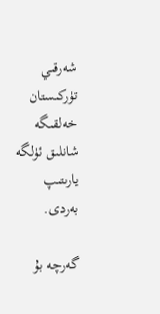شەرقىي تۈركىستان خەلقىگە شانلىق ئۈلگە يارىتىپ بەردى.

گەرچە بۇ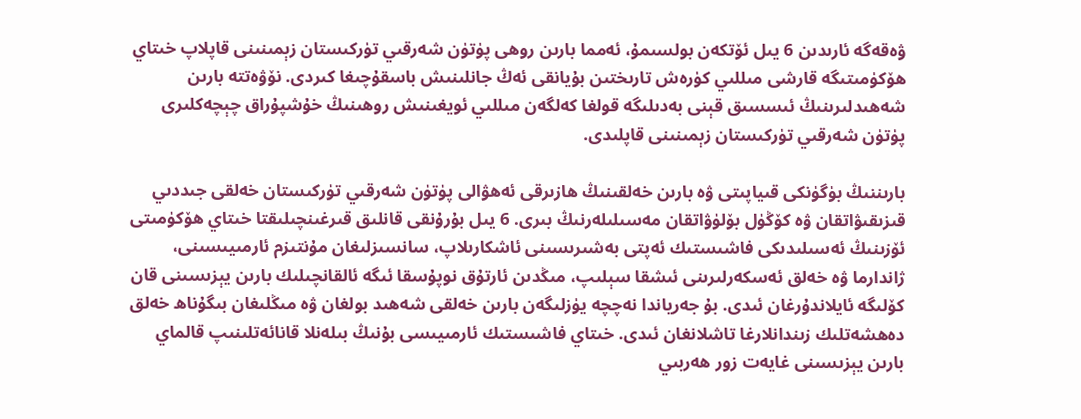ۋەقەگە ئارىدىن 6 يىل ئۆتكەن بولسىمۇ، ئەمما بارىن روھى پۈتۈن شەرقىي تۈركىستان زېمىنىنى قاپلاپ خىتاي ھۆكۈمىتىگە قارشى مىللىي كۈرەش تارىختىن بۇيانقى ئەڭ جانلىنىش باسقۇچىغا كىردى. نۆۋەتتە بارىن شەھىدلىرىنىڭ ئىسسىق قېنى بەدىلىگە قولغا كەلگەن مىللىي ئويغىنىش روھىنىڭ خۇشپۇراق چېچەكلىرى پۈتۈن شەرقىي تۈركىستان زېمىنىنى قاپلىدى.

بارىننىڭ بۈگۈنكى قىياپىتى ۋە بارىن خەلقىنىڭ ھازىرقى ئەھۋالى پۈتۈن شەرقىي تۈركىستان خەلقى جىددىي قىزىقىۋاتقان ۋە كۆڭۈل بۆلۈۋاتقان مەسىلىلەرنىڭ بىرى. 6 يىل بۇرۇنقى قانلىق قىرغىنچىلىقتا خىتاي ھۆكۈمىتى ئۆزىنىڭ ئەسىلىدىكى فاشىستىك ئەپتى بەشىرىسىنى ئاشكارىلاپ، سانسىزلىغان مۇنتىزم ئارمىيىسىنى، ژاندارما ۋە خەلق ئەسكەرلىرىنى ئىشقا سېلىپ، مىڭدىن ئارتۇق نوپۇسقا ئىگە ئالقانچىلىك بارىن يېزىسىنى قان كۆلىگە ئايلاندۇرغان ئىدى. بۇ جەرياندا نەچچە يۈزلىگەن بارىن خەلقى شەھىد بولغان ۋە مىڭلىغان بىگۇناھ خەلق دەھشەتلىك زىندانلارغا تاشلانغان ئىدى. خىتاي فاشىستىك ئارمىيىسى بۇنىڭ بىلەنلا قانائەتلىنىپ قالماي بارىن يېزىسىنى غايەت زور ھەربىي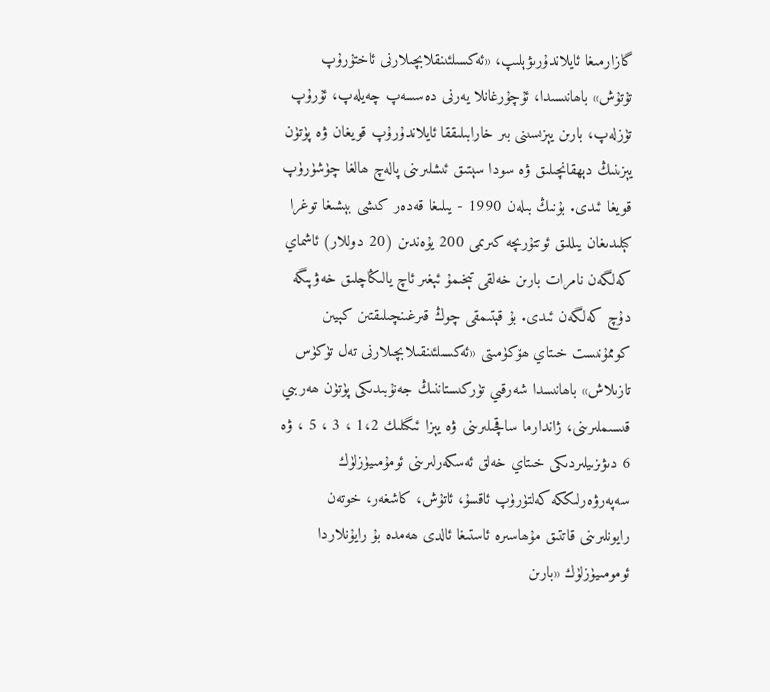گازارمىغا ئايلاندۇرىۋېلىپ، «ئەكسىلئىنقلابچىلارنى ئاختۇرۇپ تۇتۇش» باھانىسىدا، ئۇچۇرغانلا يەرنى دەسسەپ چەيلەپ، ئۇرۇپ تۈزلەپ، بارىن يېزىسىنى بىر خارابىلىققا ئايلاندۇرۇپ قويغان ۋە پۈتۈن يېزىنىڭ دېھقانچىلىق ۋە سودا سېتىق ئىشلىرىنى پالەچ ھالغا چۈشۈرۈپ قويغا ئىدى. بۇنىڭ بىلەن 1990 - يىلىغا قەدەر كىشى بېشىغا توغرا كېلىدىغان يىللىق ئوتتۇرىچە كىرىمى 200 يۇەندىن (20 دوللار) ئاشماي كەلگەن نامرات بارىن خەلقى تېخىمۇ ئېغىر ئاچ يالىڭاچلىق خەۋپىگە دۇچ كەلگەن ئىدى. بۇ قېتىمقى چوڭ قىرغىنچىلىقتىن كېيىن كوممۇنىست خىتاي ھۆكۈمىتى «ئەكسىلئىنقىلابچىلارنى تەل تۈكۈس تازىلاش» باھانىسدا شەرقىي تۈركىستاننىڭ جەنۇبىدىكى پۈتۈن ھەربىي قىسىملىرىنى، ژاندارما ساقچىلىرىنى ۋە يېزا ئىگىلىك 1،2 ، 3 ، 5 ، ۋە 6 دىۋىزىيلىردىكى خىتاي خەلق ئەسكەرلىرىنى ئومۇمىيۈزلۈك سەپەرۋەرلىككە كەلتۈرۈپ ئاقسۇ، ئاتۇش، كاشغەر، خوتەن رايونلىرىنى قاتتىق مۇھاسىرە ئاستىغا ئالدى ھەمدە بۇ رايۇنلاردا ئومومىيۈزلۈك «بارىن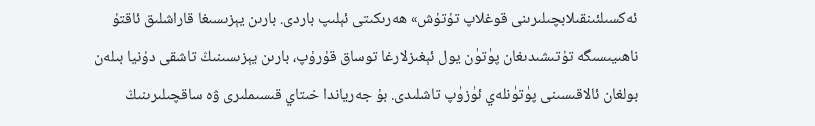ئەكسىلئىنقىلابچىلىرىنى قوغلاپ تۇتۇش» ھەرىكىتى ئېلىپ باردى. بارىن يېزىسىغا قاراشلىق ئاقتۇ ناھىيىسىگە تۇتىشىدىغان پۈتۈن يول ئېغىزلارغا توساق قۇرۇپ، بارىن يېزىسىنىڭ تاشقى دۇنيا بىلەن بولغان ئالاقىسىنى پۈتۈنلەي ئۈزۈپ تاشلىدى. بۇ جەرياندا خىتاي قىسىملىرى ۋە ساقچىلىرىنىڭ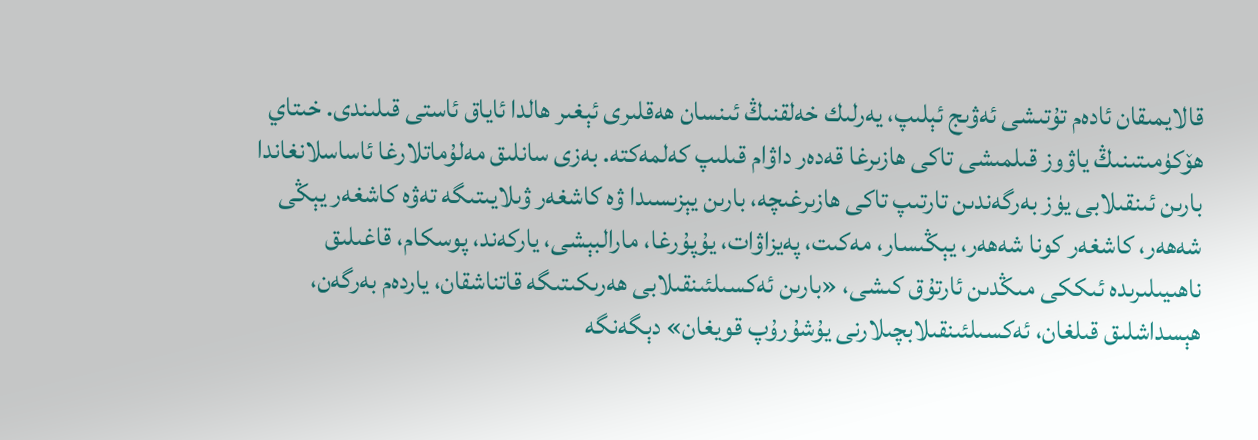قالايمىقان ئادەم تۇتىشى ئەۋىج ئېلىپ، يەرلىك خەلقنىڭ ئىنسان ھەقلىرى ئېغىر ھالدا ئاياق ئاستى قىلىندى. خىتاي ھۆكۈمىتىنىڭ ياۋوز قىلمىشى تاكى ھازىرغا قەدەر داۋام قىلىپ كەلمەكتە. بەزى سانلىق مەلۇماتلارغا ئاساسلانغاندا بارىن ئىنقىلابى يۈز بەرگەندىن تارتىپ تاكى ھازىرغىچە، بارىن يېزىسىدا ۋە كاشغەر ۋىلايىتىگە تەۋە كاشغەر يېڭى شەھەر، كاشغەر كونا شەھەر، يېڭىسار، مەكىت، پەيزاۋات، يۇپۇرغا، مارالبېشى، ياركەند، پوسكام، قاغىلىق ناھىيىلىرىدە ئىككى مىڭدىن ئارتۇق كىشى، «بارىن ئەكسىلئىنقىلابى ھەرىكىتىگە قاتناشقان، ياردەم بەرگەن، ھېسداشلىق قىلغان، ئەكسىلئىنقىلابچىلارنى يۇشۇرۇپ قويغان» دېگەنگە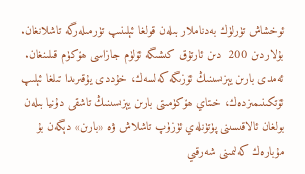ئوخشاش تۈرلۈك بەدناملار بىلەن قولغا ئېلىنىپ تۈرمىلەرگە تاشلانغان. بۇلاردىن 200  دىن ئارتۇق كىشىگە ئۆلۈم جازاسى ھۆكۈم قىلىنغان. ئەمدى بارىن يېزىسىنىڭ ئۆزىگە كەلسەك، خۇددى يۇقىرىدا تىلغا ئېلىپ ئۆتكىنىمىزدەك، خىتاي ھۆكۈمىتى بارىن يېزىسىنىڭ تاشقى دۇنيا بىلەن بولغان ئالاقىسىنى پۈتۈنلەي ئۈزۈپ تاشلاش ۋە «بارىن» دېگەن بۇ مۇبارەك كەلىمىنى شەرقىي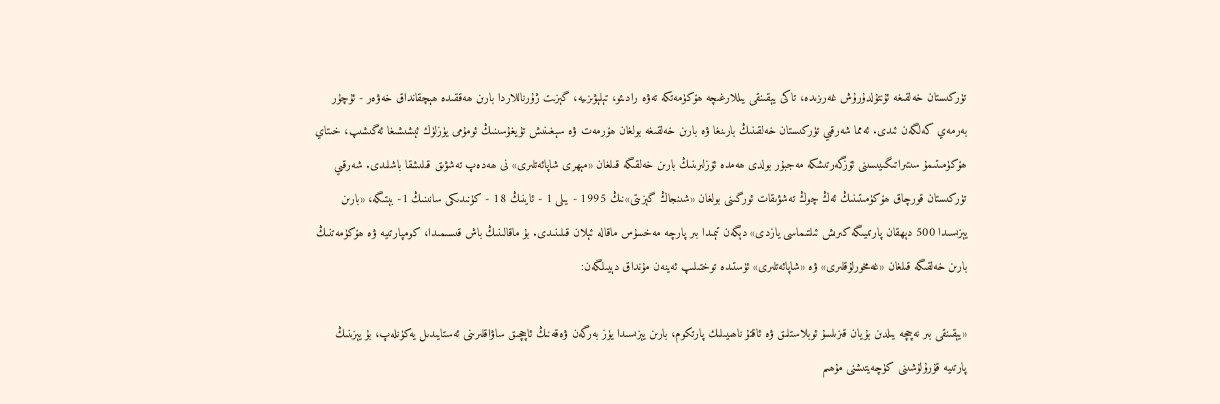تۈركىستان خەلقىغە ئۇنتۇلدۇرۇش غەرىزىدە، تاكى يېقىنقى يىللارغىچە ھۆكۈمەتكە تەۋە رادىئو، تېلېۋىزىيە، گېزىت ژۇرناللاردا بارىن ھەققىدە ھېچقانداق خەۋەر - ئۇچۇر بەرمەي كەلگەن ئىدى. ئەمما شەرقىي تۈركىستان خەلقىنىڭ بارىنغا ۋە بارىن خەلقىغە بولغان ھۆرمەت ۋە سېغىنىش تۇيغۇسىنىڭ ئومۇمى يۈزلۈك ئېشىشىغا ئەگىشىپ، خىتاي ھۆكۈمىتىمۇ سىتىراتىگىيىسىنى ئۆزگەرتىشكە مەجبۇر بولدى ھەمدە ئۆزلىرىنىڭ بارىن خەلقىگە قىلغان «مېھرى شاپائەتلىرى» نى ھەدەپ تەشۋىق قىلىشقا باشلىدى. شەرقىي تۈركىستان قورچاق ھۆكۈمىتىنىڭ ئەڭ چوڭ تەشۋىقات ئورگىنى بولغان «شىنجاڭ گېزىتى»نىڭ 1995 - يىلى 1 - ئاينىڭ 18 - كۈنىدىكى سانىنىڭ 1- بېتىگە، «بارىن يېزىسىدا 500 دېھقان پارتىيىگە كىرىش ئىلتىماسى يازدى» دېگەن تېمىدا بىر پارچە مەخسۇس ماقالە ئېلان قىلىنىدى. بۇ ماقالىنىڭ باش قىسىمىدا، كومپارتىيە ۋە ھۆكۈمەتنىڭ بارىن خەلقىگە قىلغان «غەمخورلۇقلىرى» ۋە «شاپائەتلىرى» ئۈستىدە توختىلىپ ئەينەن مۇنداق دېيىلگەن:

«يېقىنقى بىر نەچچە يىلدىن بۇيان قىزىلسۇ ئوبلاستلىق ۋە ئاقتۇ ناھىيىلىك پارتكوم، بارىن يېزىسىدا يۈز بەرگەن ۋەقەنىڭ ئاچچىق ساۋاقلىرىنى ئەستايىدىل يەكۈنلەپ، بۇ يېزىنىڭ پارتىيە قۇرۇلۇشىنى كۈچەيتىشنى مۇھىم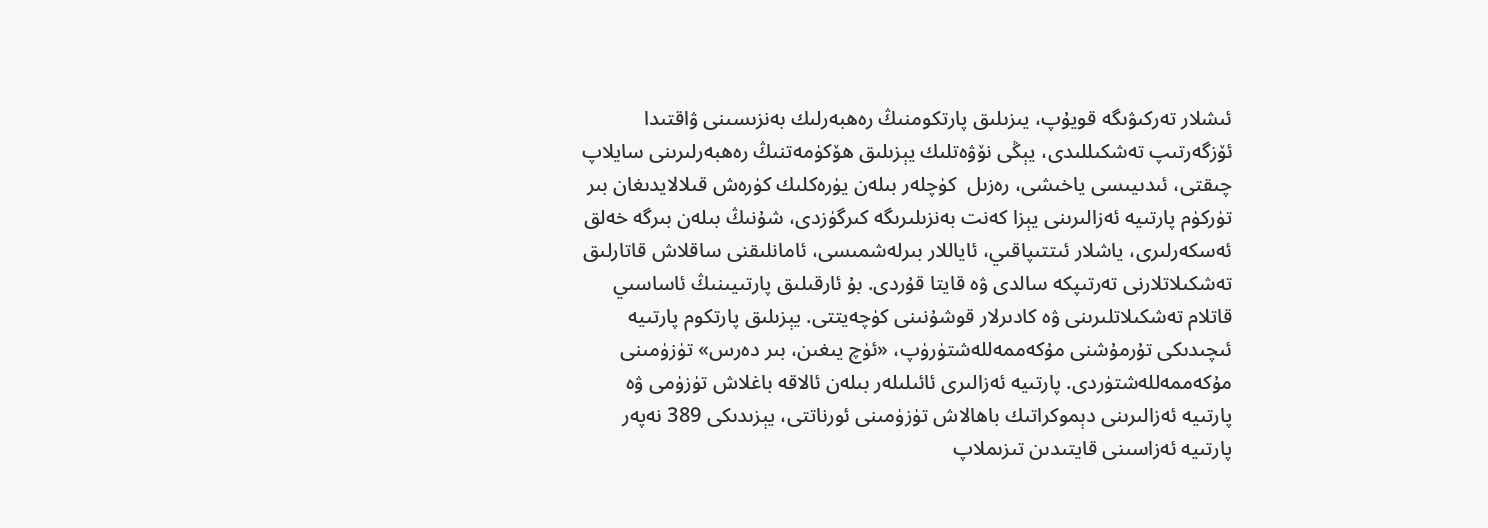ئىشلار تەركىۋىگە قويۇپ، يىزىلىق پارتكومنىڭ رەھبەرلىك بەنزىسىنى ۋاقتىدا ئۆزگەرتىپ تەشكىللىدى، يېڭى نۆۋەتلىك يېزىلىق ھۆكۈمەتنىڭ رەھبەرلىرىنى سايلاپ چىقتى، ئىدىيىسى ياخىشى، رەزىل  كۈچلەر بىلەن يۈرەكلىك كۈرەش قىلالايدىغان بىر تۈركۈم پارتىيە ئەزالىرىنى يېزا كەنت بەنزىلىرىگە كىرگۈزدى، شۇنىڭ بىلەن بىرگە خەلق ئەسكەرلىرى، ياشلار ئىتتىپاقىي، ئاياللار بىرلەشمىسى، ئامانلىقنى ساقلاش قاتارلىق تەشكىلاتلارنى تەرتىپكە سالدى ۋە قايتا قۇردى. بۇ ئارقىلىق پارتىيىنىڭ ئاساسىي قاتلام تەشكىلاتلىرىنى ۋە كادىرلار قوشۇنىنى كۈچەيتتى. يېزىلىق پارتكوم پارتىيە ئىچىدىكى تۇرمۇشنى مۇكەممەللەشتۈرۈپ، «ئۈچ يىغىن، بىر دەرس» تۈزۈمىنى مۇكەممەللەشتۈردى. پارتىيە ئەزالىرى ئائىلىلەر بىلەن ئالاقە باغلاش تۈزۈمى ۋە پارتىيە ئەزالىرىنى دېموكراتىك باھالاش تۈزۈمىنى ئورناتتى، يېزىدىكى 389 نەپەر پارتىيە ئەزاسىنى قايتىدىن تىزىملاپ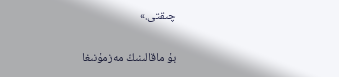چىقتى.»

بۇ ماقالىنىڭ مەزمۇنىغا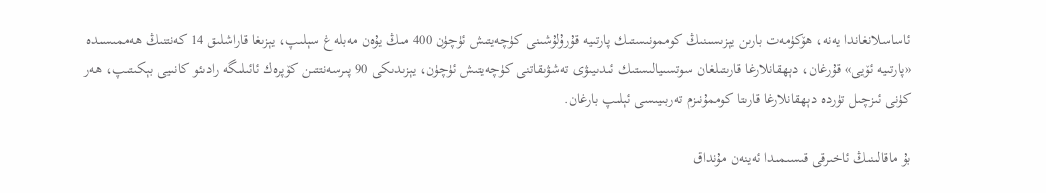ئاساسلانغاندا يەنە، ھۆكۈمەت بارىن يېزىسىنىڭ كوممونىستىك پارتىيە قۇرۇلۇشىنى كۈچەيتىش ئۈچۈن 400 مىڭ يۇەن مەبلەغ سېلىپ، يېزىغا قاراشلىق 14 كەنتنىڭ ھەممىسىدە «پارتىيە ئۆيى» قۇرغان، دېھقانلارغا قارىتىلغان سوتسىيالىستىك ئىدىيىۋى تەشۋىقاتنى كۈچەيتىش ئۈچۈن، يېزىدىكى 90 پىرسەنتتىن كۆپرەك ئائىلىگە رادىئو كانىيى بېكىتىپ، ھەر كۈنى ئىزچىل تۈردە دېھقانلارغا قارىتا كوممۇنىزم تەربىيىسى ئېلىپ بارغان.

بۇ ماقالىنىڭ ئاخىرقى قىسىمىدا ئەينەن مۇنداق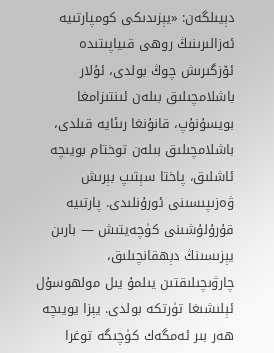دېيىلگەن: «يېزىدىكى كومپارتىيە ئەزالىرىنىڭ روھى قىياپىتىدە ئۆزگىرىش چوڭ بولدى، ئۇلار باشلامچىلىق بىلەن ئىنتىزامغا بويسۇنۇپ، قانۇنغا رىئايە قىلدى، باشلامچىلىق بىلەن توختام بويىچە ئاشلىق، پاختا سېتىپ بېرىش ۋەزىپىسىنى ئورۇنلىدى. پارتىيە قۇرۇلۇشىنى كۈچەيتىش ― بارىن يېزىسىنڭ دېھقانچىلىق، چارۋىچىلىقتىن يىلمۇ يىل مولھوسۇل ئېلىشىغا تۈرتكە بولدى. يېزا يويىچە ھەر بىر ئەمگەك كۈچىگە توغرا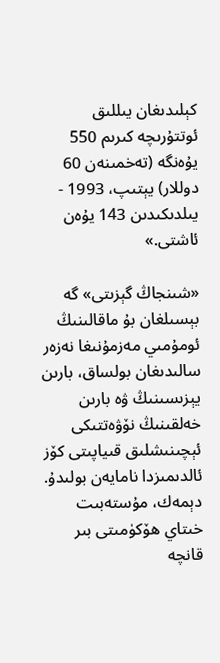كېلىدىغان يىللىق ئوتتۇرىچە كىرىم 550 يۇەنگە (تەخمىنەن 60 دوللار) يېتىپ، 1993 - يىلدىكىدىن 143 يۇەن ئاشتى.»

«شىنجاڭ گېزىتى» گە بېسىلغان بۇ ماقالىنىڭ ئومۇمىي مەزمۇنىغا نەزەر سالىدىغان بولساق، بارىن يېزىسىنىڭ ۋە بارىن خەلقىنىڭ نۆۋەتتىكى ئېچىنىشلىق قىياپىتى كۆز ئالدىمىزدا نامايەن بولىدۇ. دېمەك، مۇستەبىت خىتاي ھۆكۈمىتى بىر قانچە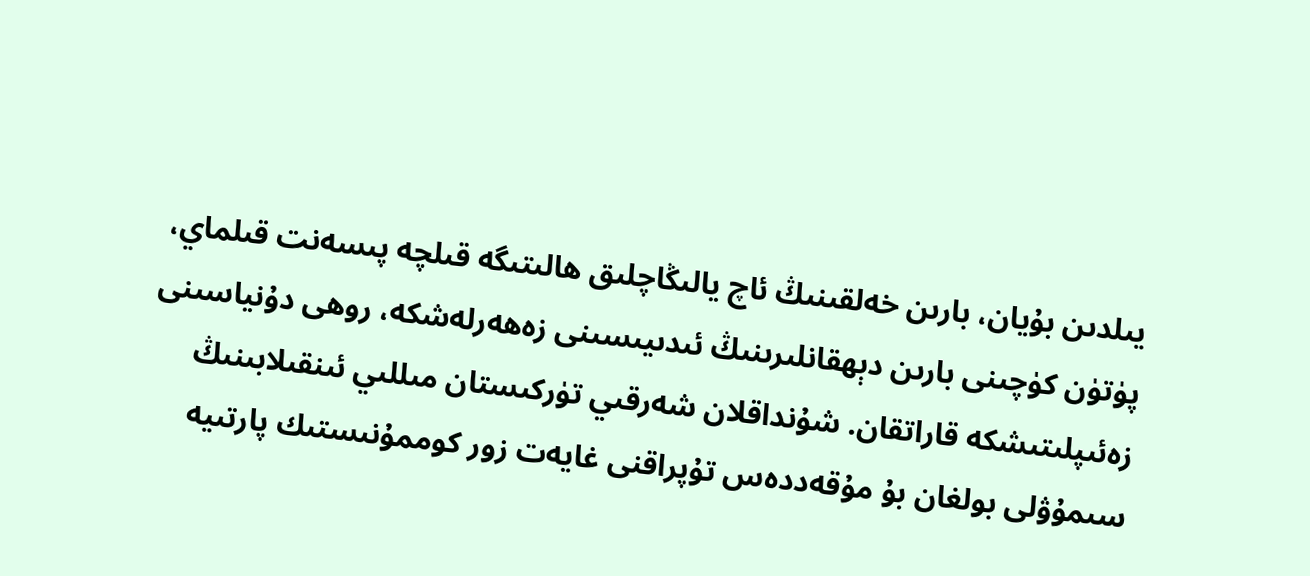يىلدىن بۇيان، بارىن خەلقىنىڭ ئاچ يالىڭاچلىق ھالىتىگە قىلچە پىسەنت قىلماي، پۈتۈن كۈچىنى بارىن دېھقانلىرىنىڭ ئىدىيىسىنى زەھەرلەشكە، روھى دۇنياسىنى زەئىپلىتىشكە قاراتقان. شۇنداقلان شەرقىي تۈركىستان مىللىي ئىنقىلابىنىڭ سىمۇۋلى بولغان بۇ مۇقەددەس تۇپراقنى غايەت زور كوممۇنىستىك پارتىيە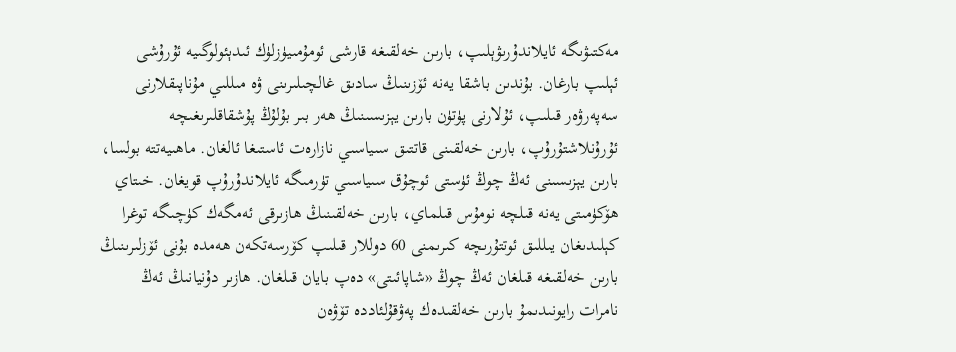مەكتىۋىگە ئايلاندۇرىۋېلىپ، بارىن خەلقىغە قارشى ئومۇمىيۈزلۈك ئىدېئولوگىيە ئۇرۇشى ئېلىپ بارغان. بۇندىن باشقا يەنە ئۆزىنىڭ سادىق غالچىلىرىنى ۋە مىللىي مۇناپىقلارنى سەپەرۋەر قىلىپ، ئۇلارنى پۈتۈن بارىن يېزىسىنىڭ ھەر بىر بۇلۇڭ پۇشقاقلىرىغىچە ئۇرۇنلاشتۇرۇپ، بارىن خەلقىنى قاتتىق سىياسىي نازارەت ئاستىغا ئالغان. ماھىيەتتە بولسا، بارىن يېزىسىنى ئەڭ چوڭ ئۈستى ئوچۇق سىياسىي تۈرمىگە ئايلاندۇرۇپ قويغان. خىتاي ھۆكۈمىتى يەنە قىلچە نومۇس قىلماي، بارىن خەلقىنىڭ ھازىرقى ئەمگەك كۈچىگە توغرا كېلىدىغان يىللىق ئوتتۇرىچە كىرىمنى 60 دوللار قىلىپ كۆرسەتكەن ھەمدە بۇنى ئۆزلىرىنىڭ بارىن خەلقىغە قىلغان ئەڭ چوڭ «شاپائىتى» دەپ بايان قىلغان. ھازىر دۇنيانىڭ ئەڭ نامرات رايونىدىمۇ بارىن خەلقىدەك پەۋقۇلئاددە تۆۋەن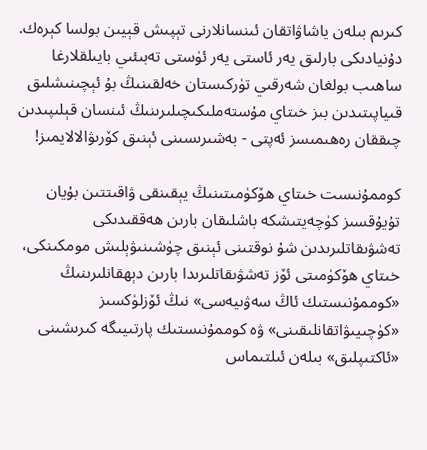كىرىم بىلەن ياشاۋاتقان ئىنسانلارنى تېپىش قېيىن بولسا كېرەك. دۇنيادىكى بارلىق يەر ئاستى يەر ئۈستى تەبىئىي بايىلقلارغا ساھىب بولغان شەرقىي تۈركىستان خەلقىنىڭ بۇ ئېچىنىشلىق قىياپىتىدىن بىز خىتاي مۇستەملىكىچىلىرىنىڭ ئىنسان قېلىپىدىن چىققان رەھىمىسز ئەپتى - بەشىرىسىنى ئېنىق كۆرىۋالالايمىز!

كوممۇنىست خىتاي ھۆكۈمىتىنىڭ يېقىنقى ۋاقىتتىن بۇيان تۇيۇقسىز كۈچەيتىشكە باشلىقان بارىن ھەققىدىكى تەشۋىقاتلىرىدىن شۇ نوقتىنى ئېنىق چۈشىنىۋېلىش مومكىنكى، خىتاي ھۆكۈمىتى ئۆز تەشۋىقاتلىرىدا بارىن دېھقانلىرىنىڭ «كوممۇنىستىك ئاڭ سەۋىيەسى» نىڭ ئۆزلۈكسىز «كۈچىيىۋاتقانلىقىنى» ۋە كوممۇنىستىك پارتىيىگە كىرىشىنى «ئاكتىپلىق» بىلەن ئىلتىماس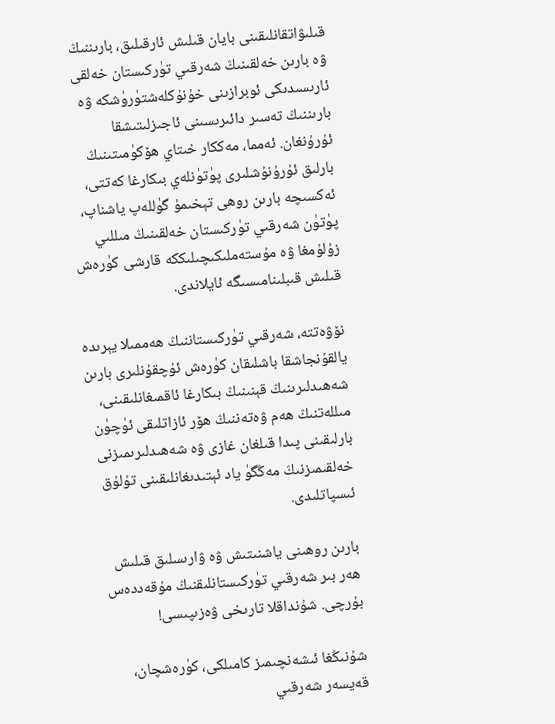قىلىۋاتقانلىقىنى بايان قىلىش ئارقىلىق، بارىننىڭ ۋە بارىن خەلقىنىڭ شەرقىي تۈركىستان خەلقى ئارىسىدىكى ئوبرازىنى خۇنۇكلەشتۈرۈشكە ۋە بارىننىڭ تەسىر دائىرىسىنى ئاجىزلىتىشقا ئۇرۇنغان. ئەمما، مەككار خىتاي ھۆكۈمىتىنىڭ بارلىق ئۇرۇنۇشلىرى پۈتۈنلەي بىكارغا كەتتى، ئەكسىچە بارىن روھى تېخىمۇ گۈللەپ ياشناپ، پۈتۈن شەرقىي تۈركىستان خەلقىنىڭ مىللىي زۇلۇمغا ۋە مۇستەملىكىچىلىككە قارشى كۈرەش قىلىش قىبلىنامىسىگە ئايلاندى.

نۆۋەتتە، شەرقىي تۈركىستاننىڭ ھەممىلا يېرىدە يالقۇنجاشقا باشلىقان كۈرەش ئۇچقۇنلىرى بارىن شەھىدلىرىنىڭ قېنىنىڭ بىكارغا ئاقمىغانلىقىنى، مىللەتنىڭ ھەم ۋەتەننىڭ ھۆر ئازاتلىقى ئۈچۈن بارلىقىنى پىدا قىلغان غازى ۋە شەھىدلىرىمىزنى خەلقىمىزنىڭ مەڭگۈ ياد ئېتىدىغانلىقىنى تۇلۇق ئىسپاتلىدى.

بارىن روھىنى ياشنىتىش ۋە ۋارىسلىق قىلىش  ھەر بىر شەرقىي تۈركىستانلىقنىڭ مۇقەددەس بۇرچى. شۇنداقلا تارىخى ۋەزىپىسى!

شۇنىڭغا ئىشەنچىمىز كامىلكى، كۈرەشچان، قەيسەر شەرقىي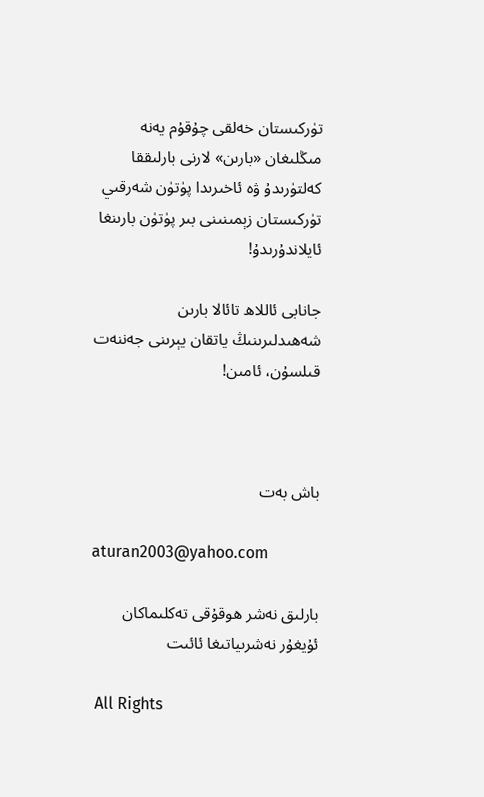تۈركىستان خەلقى چۇقۇم يەنە مىڭلىغان «بارىن» لارنى بارلىققا كەلتۈرىدۇ ۋە ئاخىرىدا پۈتۈن شەرقىي تۈركىستان زېمىنىنى بىر پۈتۈن بارىنغا ئايلاندۇرىدۇ!

جانابى ئاللاھ تائالا بارىن شەھىدلىرىنىڭ ياتقان يېرىنى جەننەت قىلسۇن، ئامىن!



باش بەت

aturan2003@yahoo.com

بارلىق نەشر ھوقۇقى تەكلىماكان ئۇيغۇر نەشرىياتىغا ئائىت

 All Rights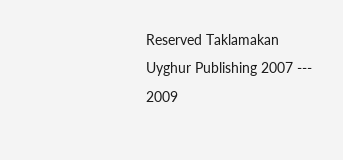Reserved Taklamakan Uyghur Publishing 2007 --- 2009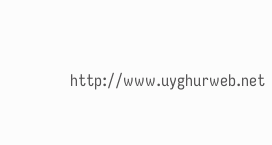http://www.uyghurweb.net